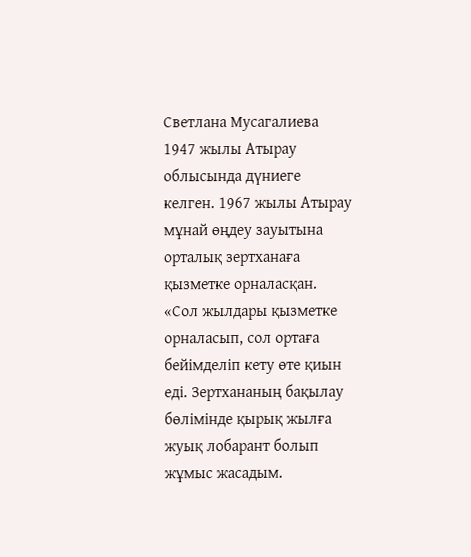Светлана Мусагалиева 1947 жылы Атырау облысында дүниеге келген. 1967 жылы Атырау мұнай өңдеу зауытына орталық зертханаға қызметке орналасқан.
«Сол жылдары қызметке орналасып, сол ортаға бейімделіп кету өте қиын еді. Зертхананың бақылау бөлімінде қырық жылға жуық лобарант болып жұмыс жасадым.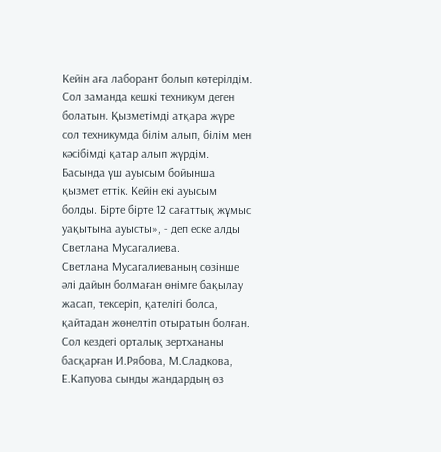Кейін аға лаборант болып көтерілдім. Сол заманда кешкі техникум деген болатын. Қызметімді атқара жүре сол техникумда білім алып, білім мен кәсібімді қатар алып жүрдім. Басында үш ауысым бойынша қызмет еттік. Кейін екі ауысым болды. Бірте бірте 12 сағаттық жұмыс уақытына ауысты», - деп еске алды Светлана Мусагалиева.
Светлана Мусагалиеваның сөзінше әлі дайын болмаған өнімге бақылау жасап, тексеріп, қателігі болса, қайтадан жөнелтіп отыратын болған. Сол кездегі орталық зертхананы басқарған И.Рябова, М.Сладкова, Е.Капуова сынды жандардың өз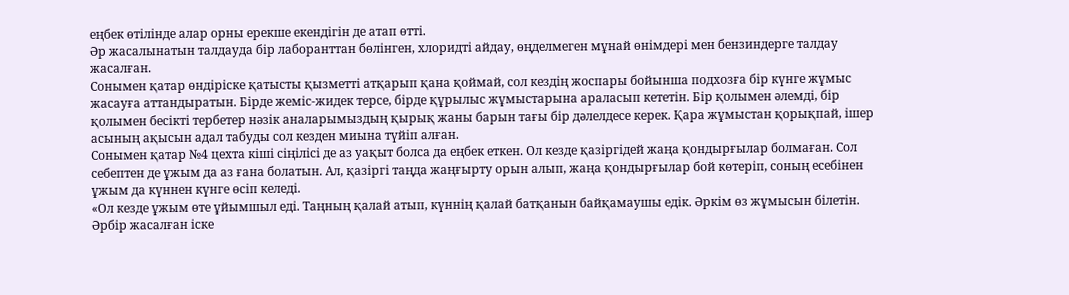еңбек өтілінде алар орны ерекше екендігін де атап өтті.
Әр жасалынатын талдауда бір лаборанттан бөлінген, хлоридті айдау, өңделмеген мұнай өнімдері мен бензиндерге талдау жасалған.
Сонымен қатар өндіріске қатысты қызметті атқарып қана қоймай, сол кездің жоспары бойынша подхозға бір күнге жұмыс жасауға аттандыратын. Бірде жеміс-жидек терсе, бірде құрылыс жұмыстарына араласып кететін. Бір қолымен әлемді, бір қолымен бесікті тербетер нәзік аналарымыздың қырық жаны барын тағы бір дәлелдесе керек. Қара жұмыстан қорықпай, ішер асының ақысын адал табуды сол кезден миына түйіп алған.
Сонымен қатар №4 цехта кіші сіңілісі де аз уақыт болса да еңбек еткен. Ол кезде қазіргідей жаңа қондырғылар болмаған. Сол себептен де ұжым да аз ғана болатын. Ал, қазіргі таңда жаңғырту орын алып, жаңа қондырғылар бой көтеріп, соның есебінен ұжым да күннен күнге өсіп келеді.
«Ол кезде ұжым өте ұйымшыл еді. Таңның қалай атып, күннің қалай батқанын байқамаушы едік. Әркім өз жұмысын білетін. Әрбір жасалған іске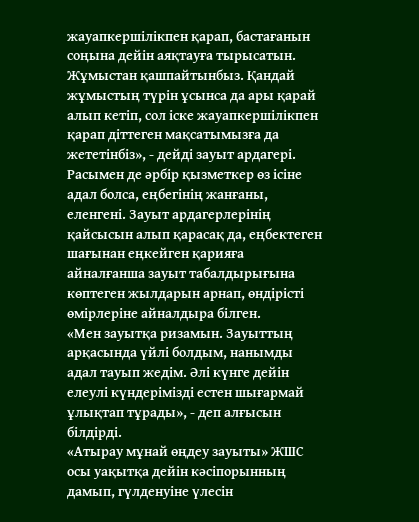жауапкершілікпен қарап, бастағанын соңына дейін аяқтауға тырысатын. Жұмыстан қашпайтынбыз. Қандай жұмыстың түрін ұсынса да ары қарай алып кетіп, сол іске жауапкершілікпен қарап діттеген мақсатымызға да жететінбіз», - дейді зауыт ардагері.
Расымен де әрбір қызметкер өз ісіне адал болса, еңбегінің жанғаны, еленгені. Зауыт ардагерлерінің қайсысын алып қарасақ да, еңбектеген шағынан еңкейген қарияға айналғанша зауыт табалдырығына көптеген жылдарын арнап, өндірісті өмірлеріне айналдыра білген.
«Мен зауытқа ризамын. Зауыттың арқасында үйлі болдым, нанымды адал тауып жедім. Әлі күнге дейін елеулі күндерімізді естен шығармай ұлықтап тұрады», - деп алғысын білдірді.
«Атырау мұнай өңдеу зауыты» ЖШС осы уақытқа дейін кәсіпорынның дамып, гүлденуіне үлесін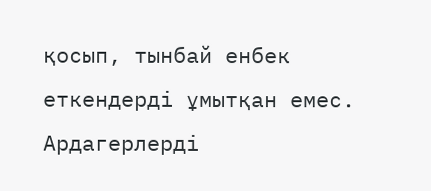қосып, тынбай енбек еткендерді ұмытқан емес. Ардагерлерді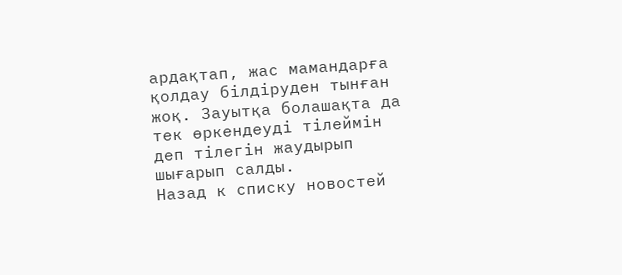ардақтап, жас мамандарға қолдау білдіруден тынған жоқ. Зауытқа болашақта да тек өркендеуді тілеймін деп тілегін жаудырып шығарып салды.
Назад к списку новостей